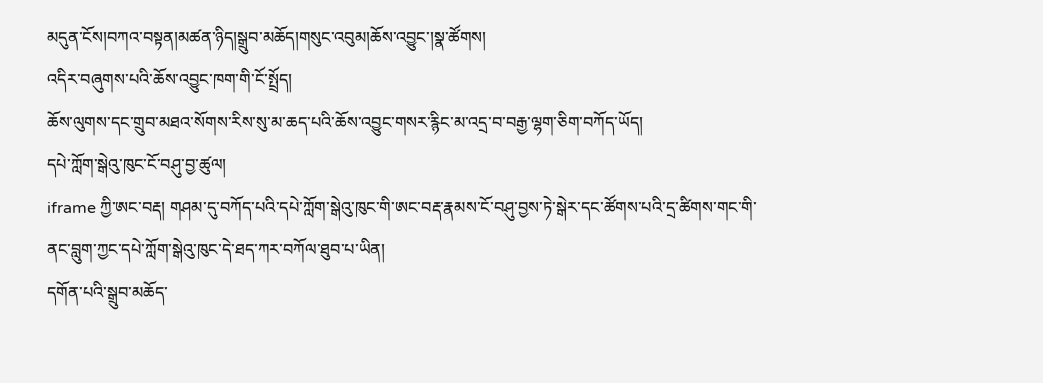མདུན་ངོས།བཀའ་བསྟན།མཚན་ཉིད།སྒྲུབ་མཆོད།གསུང་འབུམ།ཆོས་འབྱུང་།སྣ་ཚོགས།
འདིར་བཞུགས་པའི་ཆོས་འབྱུང་ཁག་གི་ངོ་སྤྲོད།
ཆོས་ལུགས་དང་གྲུབ་མཐའ་སོགས་རིས་སུ་མ་ཆད་པའི་ཆོས་འབྱུང་གསར་རྙིང་མ་འདྲ་བ་བརྒྱ་ལྷག་ཅིག་བཀོད་ཡོད།
དཔེ་ཀློག་སྒེའུ་ཁུང་ངོ་བཤུ་བྱ་ཚུལ།
iframe ཀྱི་ཨང་བརྡ། གཤམ་དུ་བཀོད་པའི་དཔེ་ཀློག་སྒེའུ་ཁུང་གི་ཨང་བརྡ་རྣམས་ངོ་བཤུ་བྱས་ཏེ་སྒེར་དང་ཚོགས་པའི་དྲ་ཚིགས་གང་གི་ནང་བླུག་ཀྱང་དཔེ་ཀློག་སྒེའུ་ཁུང་དེ་ཐད་ཀར་བཀོལ་ཐུབ་པ་ཡིན།
དགོན་པའི་སྒྲུབ་མཆོད་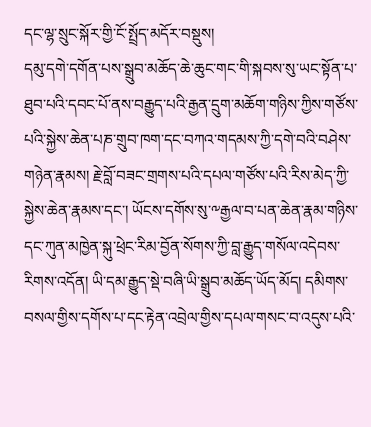དང་ལྷ་སྲུང་སྐོར་གྱི་ངོ་སྤྲོད་མདོར་བསྡུས།
དམུ་དགེ་དགོན་པས་སྒྲུབ་མཆོད་ཆེ་ཆུང་གང་གི་སྐབས་སུ་ཡང་སྟོན་པ་ཐུབ་པའི་དབང་པོ་ནས་བརྒྱུད་པའི་རྒྱན་དྲུག་མཆོག་གཉིས་ཀྱིས་གཙོས་པའི་སྐྱེས་ཆེན་པཎ་གྲུབ་ཁག་དང་བཀའ་གདམས་ཀྱི་དགེ་བའི་བཤེས་གཉེན་རྣམས། རྗེ་བློ་བཟང་གྲགས་པའི་དཔལ་གཙོས་པའི་རིས་མེད་ཀྱི་སྐྱེས་ཆེན་རྣམས་དང་། ཡོངས་དགོས་སུ་༸རྒྱལ་བ་པན་ཆེན་རྣམ་གཉིས་དང་ཀུན་མཁྱེན་སྐུ་ཕྲེང་རིམ་བྱོན་སོགས་ཀྱི་བླ་རྒྱུད་གསོལ་འདེབས་རིགས་འདོན། ཡི་དམ་རྒྱུད་སྡེ་བཞི་ཡི་སྒྲུབ་མཆོད་ཡོད་མོད། དམིགས་བསལ་གྱིས་དགོས་པ་དང་རྟེན་འབྲེལ་གྱིས་དཔལ་གསང་བ་འདུས་པའི་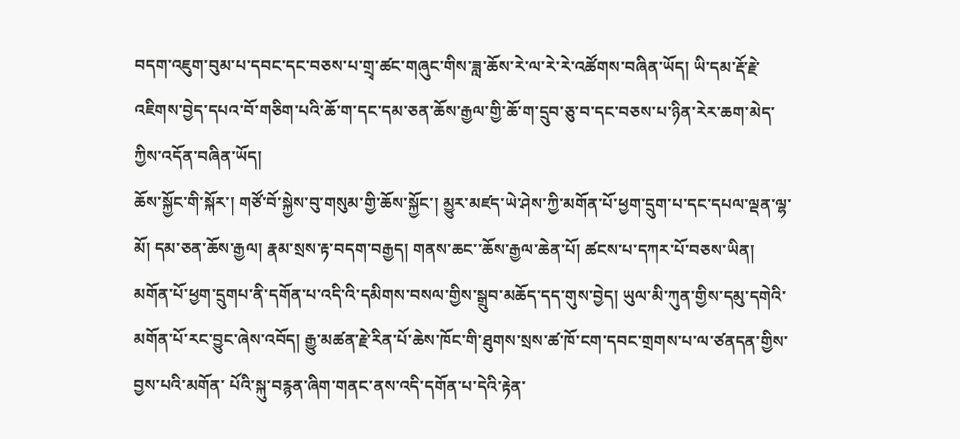བདག་འཇུག་བུམ་པ་དབང་དང་བཅས་པ་གྲྭ་ཚང་གཞུང་གིས་ཟླ་ཆོས་རེ་ལ་རེ་རེ་འཚོགས་བཞིན་ཡོད། ཡི་དམ་རྡོ་རྗེ་འཇིགས་བྱེད་དཔའ་བོ་གཅིག་པའི་ཆོ་ག་དང་དམ་ཅན་ཆོས་རྒྱལ་གྱི་ཆོ་ག་དྲུབ་ཅུ་བ་དང་བཅས་པ་ཉིན་རེར་ཆག་མེད་ཀྱིས་འདོན་བཞིན་ཡོད།
ཆོས་སྐྱོང་གི་སྐོར་། གཙོ་བོ་སྐྱེས་བུ་གསུམ་གྱི་ཆོས་སྐྱོང་། མྱུར་མཛད་ཡེ་ཤེས་ཀྱི་མགོན་པོ་ཕྱག་དྲུག་པ་དང་དཔལ་ལྡན་ལྷ་མོ། དམ་ཅན་ཆོས་རྒྱལ། རྣམ་སྲས་རྟ་བདག་བརྒྱད། གནས་ཆང་་ཆོས་རྒྱལ་ཆེན་པོ། ཚངས་པ་དཀར་པོ་བཅས་ཡིན། མགོན་པོ་ཕྱག་དྲུགཔ་ནི་དགོན་པ་འདི་འི་དམིགས་བསལ་གྱིས་སྒྲུབ་མཆོད་དད་གུས་བྱེད། ཡུལ་མི་ཀུན་གྱིས་དམུ་དགེའི་མགོན་པོ་རང་བྱུང་ཞེས་འབོད། རྒྱུ་མཚན་རྗེ་རིན་པོ་ཆེས་ཁོང་གི་ཐུགས་སྲས་ཚ་ཁོ་ངག་དབང་གྲགས་པ་ལ་ཙནདན་གྱིས་བྱས་པའི་མགོན་ པོའི་སྐུ་བརྙན་ཞིག་གནང་ནས་འདི་དགོན་པ་དེའི་རྟེན་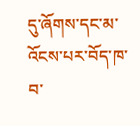དུ་ཞོགས་དང་མ་འོངས་པར་བོད་ཁ་བ་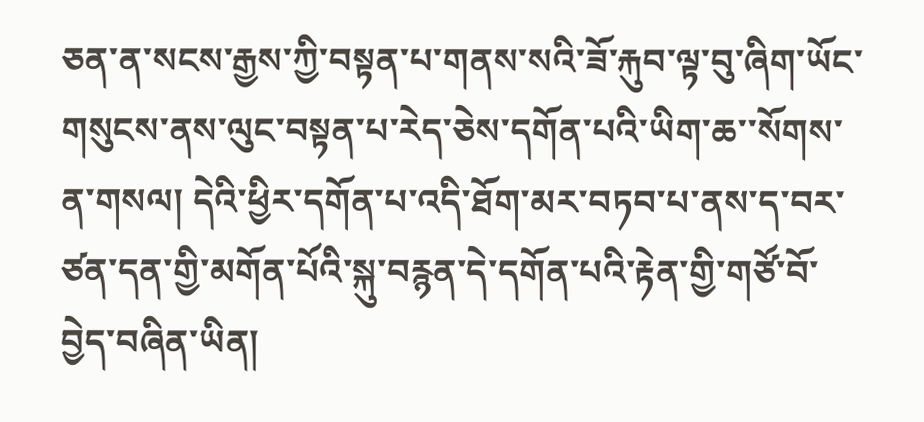ཅན་ན་སངས་རྒྱས་ཀྱི་བསྟན་པ་གནས་སའི་ཟོ་རྐུབ་ལྟ་བུ་ཞིག་ཡོང་གསུངས་ནས་ལུང་བསྟན་པ་རེད་ཅེས་དགོན་པའི་ཡིག་ཆ་་སོགས་ན་གསལ། དེའི་ཕྱིར་དགོན་པ་འདི་ཐོག་མར་བཏབ་པ་ནས་ད་བར་ཙན་དན་གྱི་མགོན་པོའི་སྐུ་བརྙན་དེ་དགོན་པའི་རྟེན་གྱི་གཙོ་བོ་བྱེད་བཞིན་ཡིན།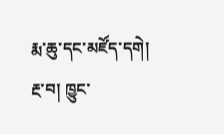རྨ་ཆུ་དང་མཛོད་དགེ། རྔ་བ། ཁྱུང་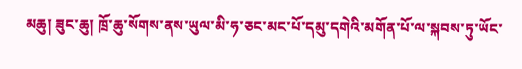མཆུ། ཟུང་ཆུ། ཁྲོ་ཆུ་སོགས་ནས་ཡུལ་མི་ཧ་ཅང་མང་པོ་དམུ་དགེའི་མགོན་པོ་ལ་སྐབས་ཏུ་ཡོང་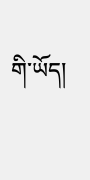གི་ཡོད།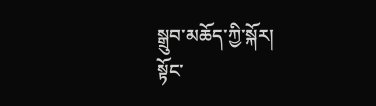སྒྲུབ་མཆོད་ཀྱི་སྐོར།
སྟོང་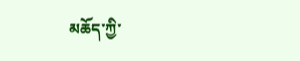མཆོད་ཀྱི་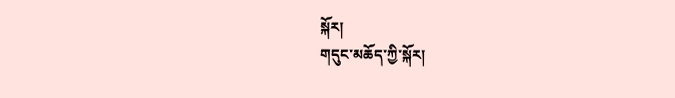སྐོར།
གདུང་མཆོད་ཀྱི་སྐོར།